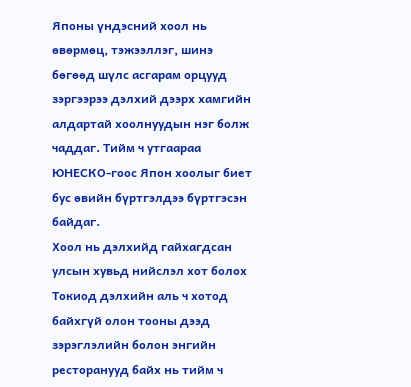Японы үндэсний хоол нь өвөрмөц, тэжээллэг, шинэ бөгөөд шүлс асгарам орцууд зэргээрээ дэлхий дээрх хамгийн алдартай хоолнуудын нэг болж чаддаг. Тийм ч утгаараа ЮНЕСКО-гоос Япон хоолыг биет бус өвийн бүртгэлдээ бүртгэсэн байдаг.
Хоол нь дэлхийд гайхагдсан улсын хувьд нийслэл хот болох Токиод дэлхийн аль ч хотод байхгүй олон тооны дээд зэрэглэлийн болон энгийн ресторанууд байх нь тийм ч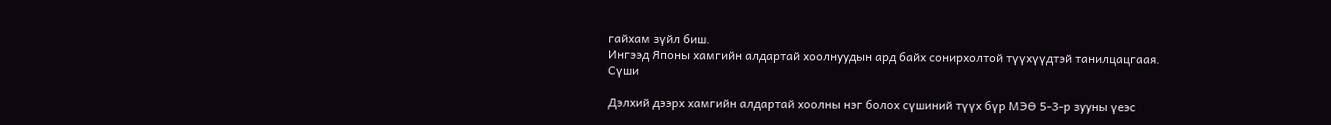гайхам зүйл биш.
Ингээд Японы хамгийн алдартай хоолнуудын ард байх сонирхолтой түүхүүдтэй танилцацгаая.
Сүши

Дэлхий дээрх хамгийн алдартай хоолны нэг болох сүшиний түүх бүр МЭӨ 5-3-р зууны үеэс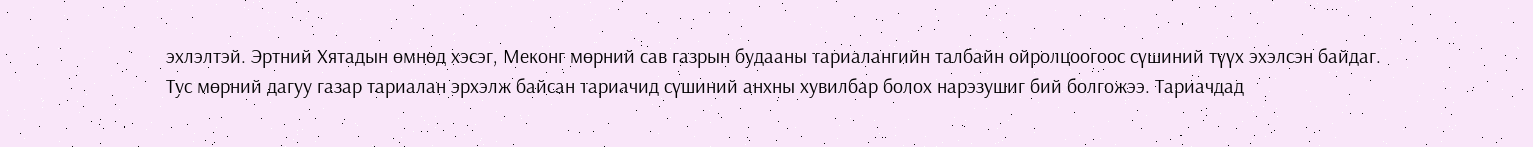эхлэлтэй. Эртний Хятадын өмнөд хэсэг, Меконг мөрний сав газрын будааны тариалангийн талбайн ойролцоогоос сүшиний түүх эхэлсэн байдаг.
Тус мөрний дагуу газар тариалан эрхэлж байсан тариачид сүшиний анхны хувилбар болох нарэзушиг бий болгожээ. Тариачдад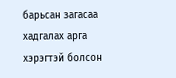барьсан загасаа хадгалах арга хэрэгтэй болсон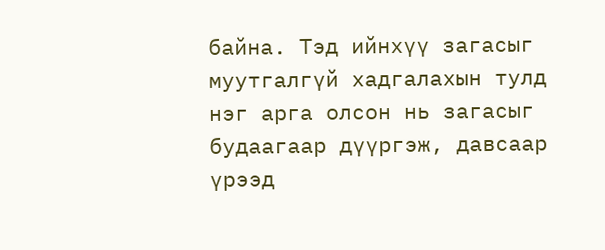байна. Тэд ийнхүү загасыг муутгалгүй хадгалахын тулд нэг арга олсон нь загасыг будаагаар дүүргэж, давсаар үрээд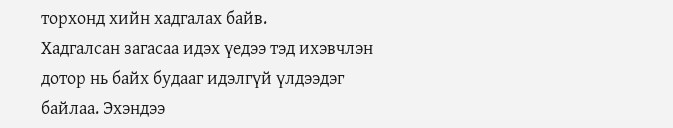торхонд хийн хадгалах байв.
Хадгалсан загасаа идэх үедээ тэд ихэвчлэн дотор нь байх будааг идэлгүй үлдээдэг байлаа. Эхэндээ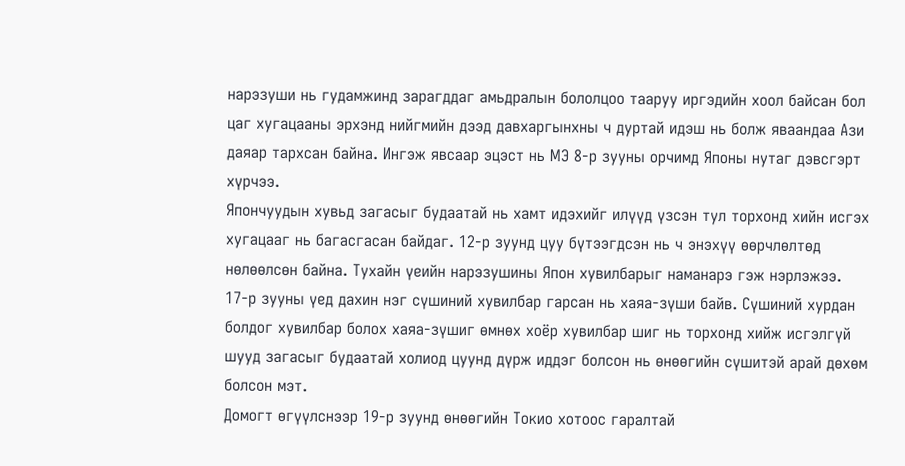нарэзуши нь гудамжинд зарагддаг амьдралын бололцоо тааруу иргэдийн хоол байсан бол цаг хугацааны эрхэнд нийгмийн дээд давхаргынхны ч дуртай идэш нь болж яваандаа Ази даяар тархсан байна. Ингэж явсаар эцэст нь МЭ 8-р зууны орчимд Японы нутаг дэвсгэрт хүрчээ.
Япончуудын хувьд загасыг будаатай нь хамт идэхийг илүүд үзсэн тул торхонд хийн исгэх хугацааг нь багасгасан байдаг. 12-р зуунд цуу бүтээгдсэн нь ч энэхүү өөрчлөлтөд нөлөөлсөн байна. Тухайн үеийн нарэзушины Япон хувилбарыг наманарэ гэж нэрлэжээ.
17-р зууны үед дахин нэг сүшиний хувилбар гарсан нь хаяа-зүши байв. Сүшиний хурдан болдог хувилбар болох хаяа-зүшиг өмнөх хоёр хувилбар шиг нь торхонд хийж исгэлгүй шууд загасыг будаатай холиод цуунд дүрж иддэг болсон нь өнөөгийн сүшитэй арай дөхөм болсон мэт.
Домогт өгүүлснээр 19-р зуунд өнөөгийн Токио хотоос гаралтай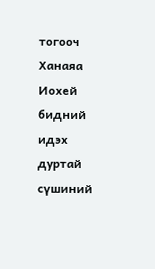тогооч Ханаяа Иохей бидний идэх дуртай сүшиний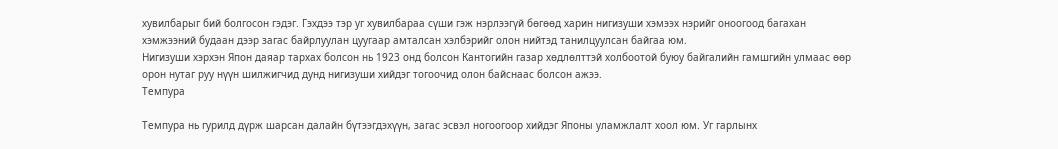хувилбарыг бий болгосон гэдэг. Гэхдээ тэр уг хувилбараа сүши гэж нэрлээгүй бөгөөд харин нигизуши хэмээх нэрийг оноогоод багахан хэмжээний будаан дээр загас байрлуулан цуугаар амталсан хэлбэрийг олон нийтэд танилцуулсан байгаа юм.
Нигизуши хэрхэн Япон даяар тархах болсон нь 1923 онд болсон Кантогийн газар хөдлөлттэй холбоотой буюу байгалийн гамшгийн улмаас өөр орон нутаг руу нүүн шилжигчид дунд нигизуши хийдэг тогоочид олон байснаас болсон ажээ.
Темпура

Темпура нь гурилд дүрж шарсан далайн бүтээгдэхүүн, загас эсвэл ногоогоор хийдэг Японы уламжлалт хоол юм. Уг гарлынх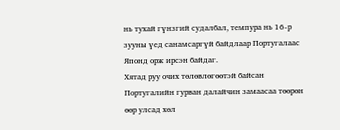нь тухай гүнзгий судалбал, темпура нь 16-р зууны үед санамсаргүй байдлаар Португалаас Японд орж ирсэн байдаг.
Хятад руу очих төлөвлөгөөтэй байсан Португалийн гурван далайчин замаасаа төөрөн өөр улсад хөл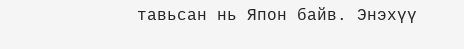тавьсан нь Япон байв. Энэхүү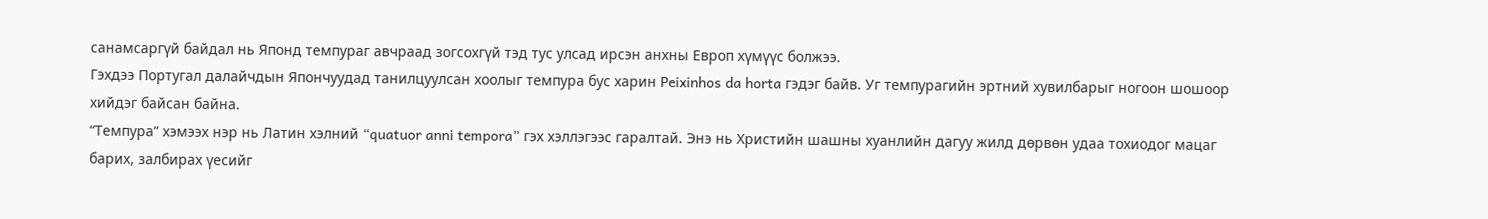санамсаргүй байдал нь Японд темпураг авчраад зогсохгүй тэд тус улсад ирсэн анхны Европ хүмүүс болжээ.
Гэхдээ Португал далайчдын Япончуудад танилцуулсан хоолыг темпура бус харин Peixinhos da horta гэдэг байв. Уг темпурагийн эртний хувилбарыг ногоон шошоор хийдэг байсан байна.
“Темпура” хэмээх нэр нь Латин хэлний “quatuor anni tempora” гэх хэллэгээс гаралтай. Энэ нь Христийн шашны хуанлийн дагуу жилд дөрвөн удаа тохиодог мацаг барих, залбирах үесийг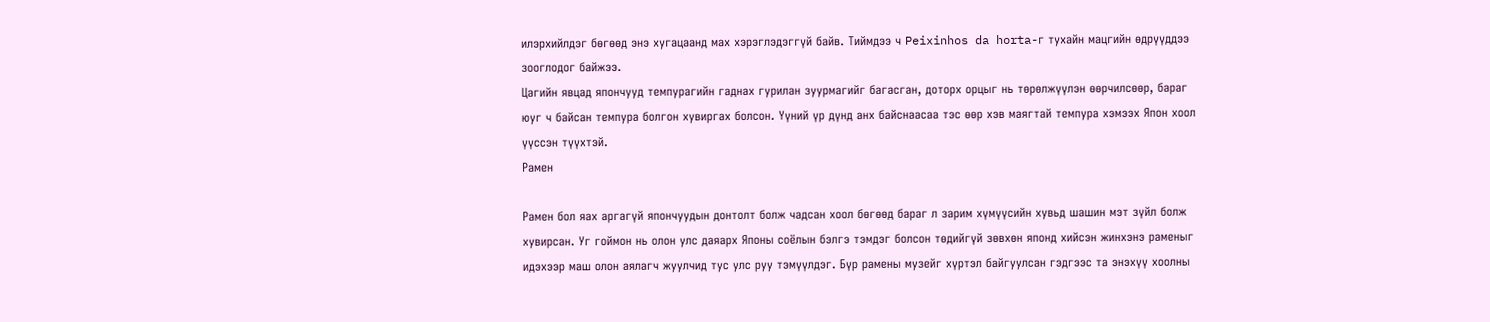илэрхийлдэг бөгөөд энэ хугацаанд мах хэрэглэдэггүй байв. Тиймдээ ч Peixinhos da horta-г тухайн мацгийн өдрүүддээ зооглодог байжээ.
Цагийн явцад япончууд темпурагийн гаднах гурилан зуурмагийг багасган, доторх орцыг нь төрөлжүүлэн өөрчилсөөр, бараг юуг ч байсан темпура болгон хувиргах болсон. Үүний үр дүнд анх байснаасаа тэс өөр хэв маягтай темпура хэмээх Япон хоол үүссэн түүхтэй.
Рамен

Рамен бол яах аргагүй япончуудын донтолт болж чадсан хоол бөгөөд бараг л зарим хүмүүсийн хувьд шашин мэт зүйл болж хувирсан. Уг гоймон нь олон улс даяарх Японы соёлын бэлгэ тэмдэг болсон төдийгүй зөвхөн японд хийсэн жинхэнэ раменыг идэхээр маш олон аялагч жуулчид тус улс руу тэмүүлдэг. Бүр рамены музейг хүртэл байгуулсан гэдгээс та энэхүү хоолны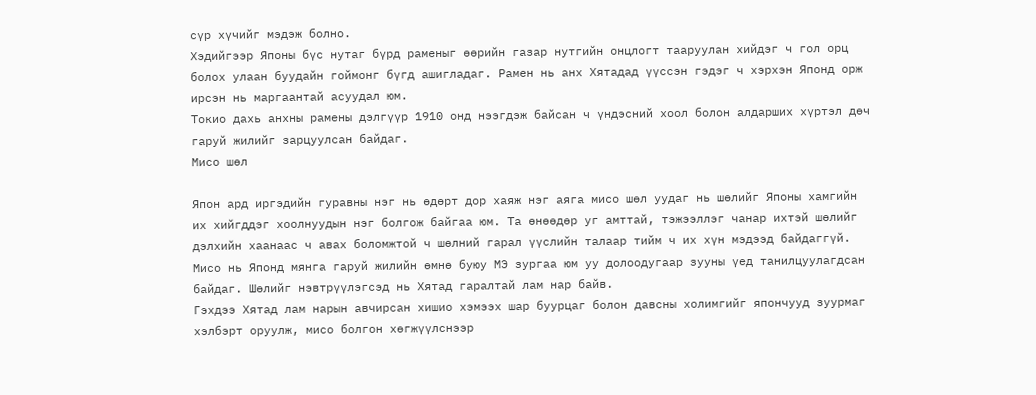сүр хүчийг мэдэж болно.
Хэдийгээр Японы бүс нутаг бүрд раменыг өөрийн газар нутгийн онцлогт тааруулан хийдэг ч гол орц болох улаан буудайн гоймонг бүгд ашигладаг. Рамен нь анх Хятадад үүссэн гэдэг ч хэрхэн Японд орж ирсэн нь маргаантай асуудал юм.
Токио дахь анхны рамены дэлгүүр 1910 онд нээгдэж байсан ч үндэсний хоол болон алдарших хүртэл дөч гаруй жилийг зарцуулсан байдаг.
Мисо шөл

Япон ард иргэдийн гуравны нэг нь өдөрт дор хаяж нэг аяга мисо шөл уудаг нь шөлийг Японы хамгийн их хийгддэг хоолнуудын нэг болгож байгаа юм. Та өнөөдөр уг амттай, тэжээллэг чанар ихтэй шөлийг дэлхийн хаанаас ч авах боломжтой ч шөлний гарал үүслийн талаар тийм ч их хүн мэдээд байдаггүй.
Мисо нь Японд мянга гаруй жилийн өмнө буюу МЭ зургаа юм уу долоодугаар зууны үед танилцуулагдсан байдаг. Шөлийг нэвтрүүлэгсэд нь Хятад гаралтай лам нар байв.
Гэхдээ Хятад лам нарын авчирсан хишио хэмээх шар буурцаг болон давсны холимгийг япончууд зуурмаг хэлбэрт оруулж, мисо болгон хөгжүүлснээр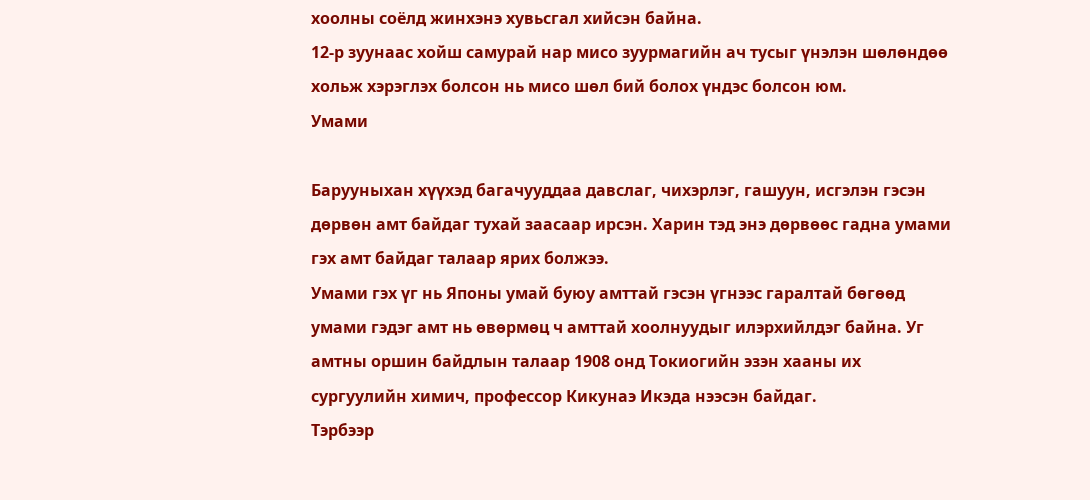хоолны соёлд жинхэнэ хувьсгал хийсэн байна.
12-р зуунаас хойш самурай нар мисо зуурмагийн ач тусыг үнэлэн шөлөндөө хольж хэрэглэх болсон нь мисо шөл бий болох үндэс болсон юм.
Умами

Барууныхан хүүхэд багачууддаа давслаг, чихэрлэг, гашуун, исгэлэн гэсэн дөрвөн амт байдаг тухай заасаар ирсэн. Харин тэд энэ дөрвөөс гадна умами гэх амт байдаг талаар ярих болжээ.
Умами гэх үг нь Японы умай буюу амттай гэсэн үгнээс гаралтай бөгөөд умами гэдэг амт нь өвөрмөц ч амттай хоолнуудыг илэрхийлдэг байна. Уг амтны оршин байдлын талаар 1908 онд Токиогийн эзэн хааны их сургуулийн химич, профессор Кикунаэ Икэда нээсэн байдаг.
Тэрбээр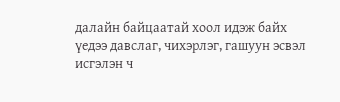далайн байцаатай хоол идэж байх үедээ давслаг, чихэрлэг, гашуун эсвэл исгэлэн ч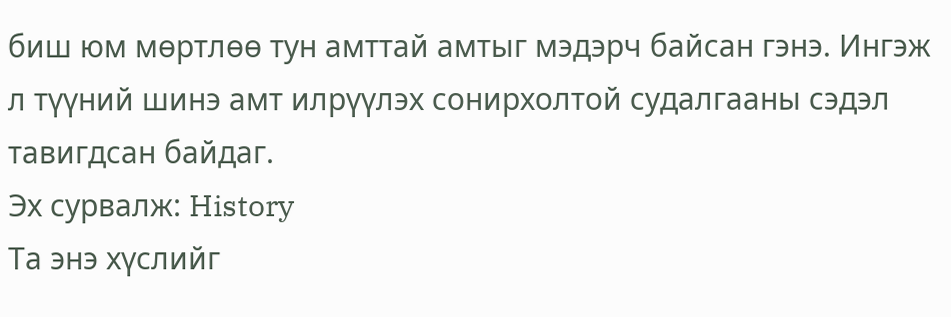биш юм мөртлөө тун амттай амтыг мэдэрч байсан гэнэ. Ингэж л түүний шинэ амт илрүүлэх сонирхолтой судалгааны сэдэл тавигдсан байдаг.
Эх сурвалж: History
Та энэ хүслийг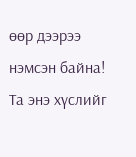өөр дээрээ нэмсэн байна!
Та энэ хүслийг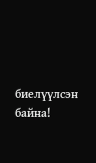биелүүлсэн байна!